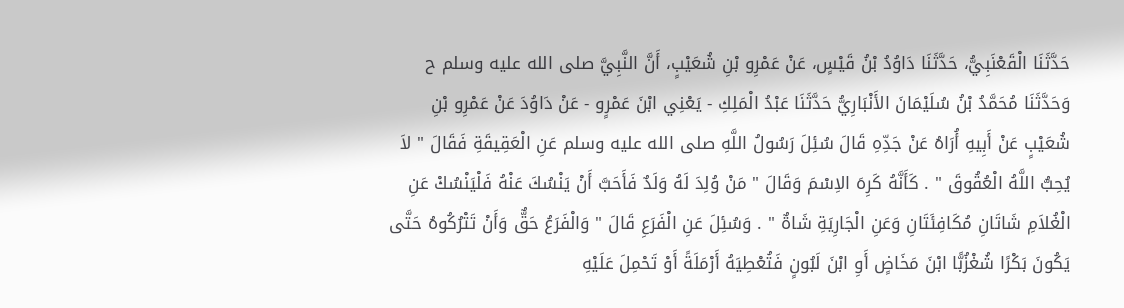حَدَّثَنَا الْقَعْنَبِيُّ، حَدَّثَنَا دَاوُدُ بْنُ قَيْسٍ، عَنْ عَمْرِو بْنِ شُعَيْبٍ، أَنَّ النَّبِيَّ صلى الله عليه وسلم ح وَحَدَّثَنَا مُحَمَّدُ بْنُ سُلَيْمَانَ الأَنْبَارِيُّ حَدَّثَنَا عَبْدُ الْمَلِكِ - يَعْنِي ابْنَ عَمْرٍو - عَنْ دَاوُدَ عَنْ عَمْرِو بْنِ شُعَيْبٍ عَنْ أَبِيهِ أُرَاهُ عَنْ جَدِّهِ قَالَ سُئِلَ رَسُولُ اللَّهِ صلى الله عليه وسلم عَنِ الْعَقِيقَةِ فَقَالَ " لاَ يُحِبُّ اللَّهُ الْعُقُوقَ " . كَأَنَّهُ كَرِهَ الاِسْمَ وَقَالَ " مَنْ وُلِدَ لَهُ وَلَدٌ فَأَحَبَّ أَنْ يَنْسُكَ عَنْهُ فَلْيَنْسُكْ عَنِ الْغُلاَمِ شَاتَانِ مُكَافِئَتَانِ وَعَنِ الْجَارِيَةِ شَاةٌ " . وَسُئِلَ عَنِ الْفَرَعِ قَالَ " وَالْفَرَعُ حَقٌّ وَأَنْ تَتْرُكُوهُ حَتَّى يَكُونَ بَكْرًا شُغْزُبًّا ابْنَ مَخَاضٍ أَوِ ابْنَ لَبُونٍ فَتُعْطِيَهُ أَرْمَلَةً أَوْ تَحْمِلَ عَلَيْهِ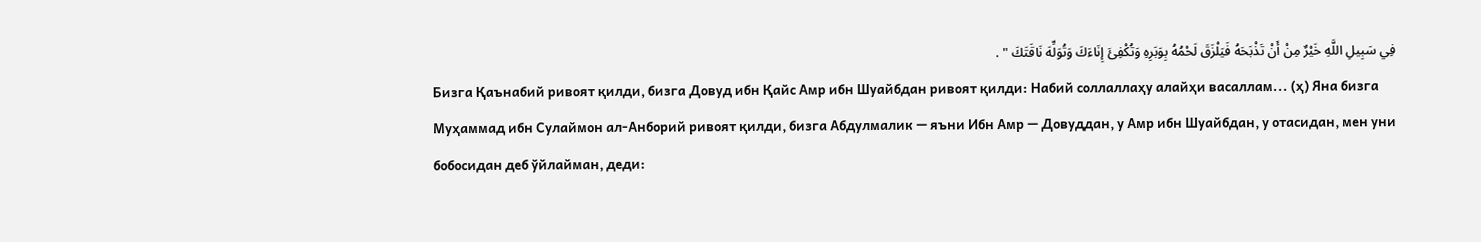فِي سَبِيلِ اللَّهِ خَيْرٌ مِنْ أَنْ تَذْبَحَهُ فَيَلْزَقَ لَحْمُهُ بِوَبَرِهِ وَتُكْفِئَ إِنَاءَكَ وَتُوَلِّهَ نَاقَتَكَ " .
Бизга Қаънабий ривоят қилди, бизга Довуд ибн Қайс Амр ибн Шуайбдан ривоят қилди: Набий соллаллаҳу алайҳи васаллам... (ҳ) Яна бизга Муҳаммад ибн Сулаймон ал-Анборий ривоят қилди, бизга Абдулмалик — яъни Ибн Амр — Довуддан, у Амр ибн Шуайбдан, у отасидан, мен уни бобосидан деб ўйлайман, деди: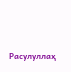Расулуллаҳ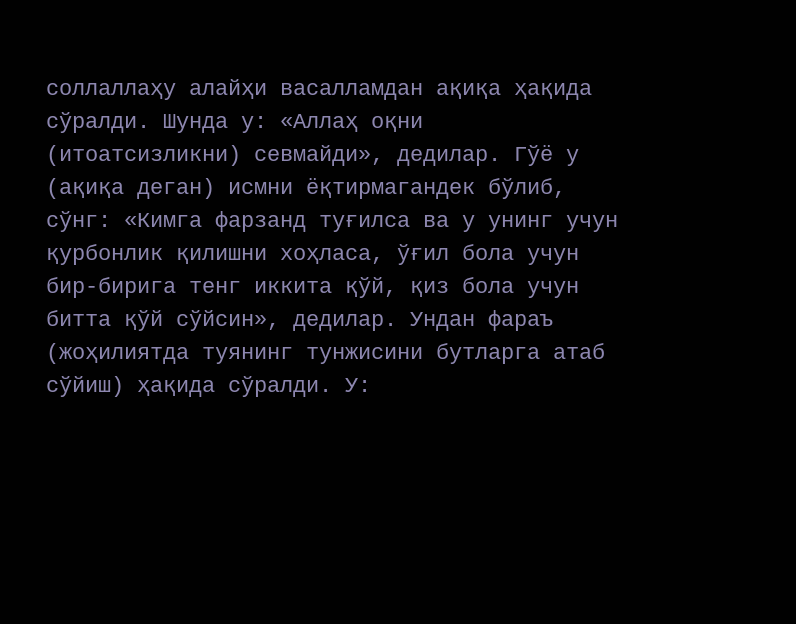соллаллаҳу алайҳи васалламдан ақиқа ҳақида сўралди. Шунда у: «Аллаҳ оқни (итоатсизликни) севмайди», дедилар. Гўё у (ақиқа деган) исмни ёқтирмагандек бўлиб, сўнг: «Кимга фарзанд туғилса ва у унинг учун қурбонлик қилишни хоҳласа, ўғил бола учун бир-бирига тенг иккита қўй, қиз бола учун битта қўй сўйсин», дедилар. Ундан фараъ (жоҳилиятда туянинг тунжисини бутларга атаб сўйиш) ҳақида сўралди. У: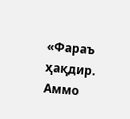«Фараъ ҳақдир. Аммо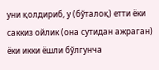уни қолдириб, у (бўталоқ) етти ёки саккиз ойлик (она сутидан ажраган) ёки икки ёшли бўлгунча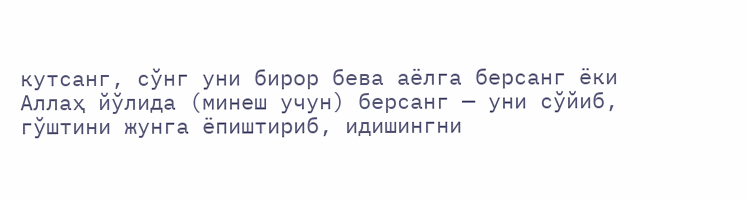кутсанг, сўнг уни бирор бева аёлга берсанг ёки Аллаҳ йўлида (минеш учун) берсанг — уни сўйиб, гўштини жунга ёпиштириб, идишингни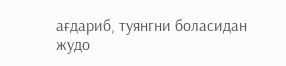ағдариб, туянгни боласидан жудо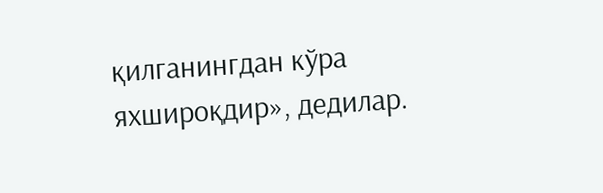қилганингдан кўра яхшироқдир», дедилар.